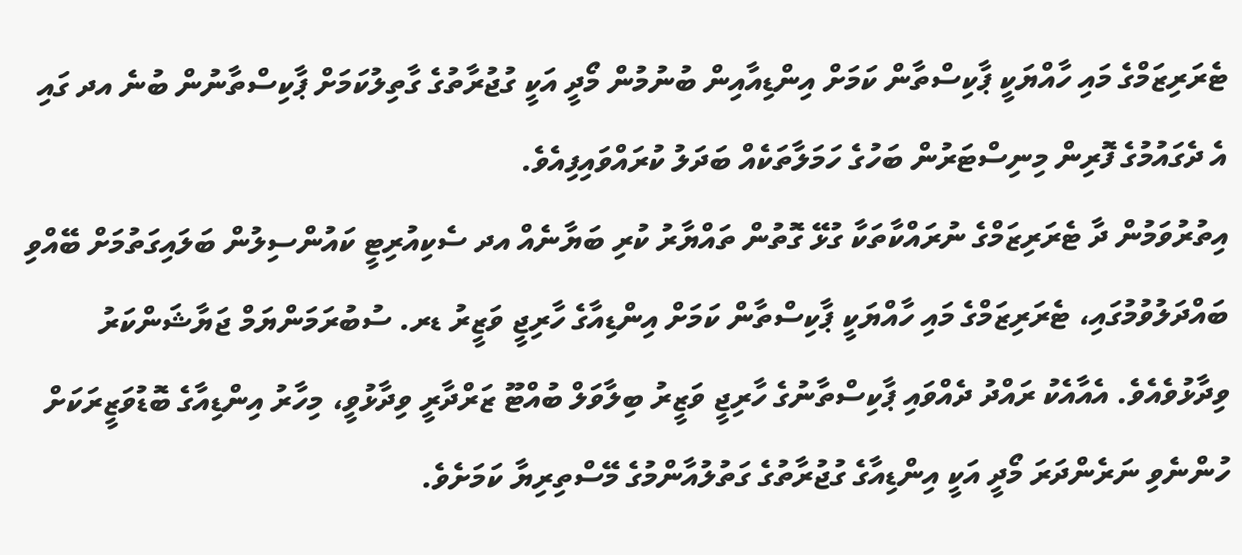ޓެރަރިޒަމްގެ މައި ހާއްޔަކީ ޕާކިސްތާން ކަމަށް އިންޑިއާއިން ބުނުމުން މޯދީ އަކީ ގުޖުރާތުގެ ގާތިލުކަމަށް ޕާކިސްތާނުން ބުނެ އދ ގައި އެ ދެގައުމުގެ ފޮރިން މިނިސްޓަރުން ބަހުގެ ހަމަލާތަކެއް ބަދަލު ކުރައްވައިފިއެވެ.
އިތުރުވަމުން ދާ ޓެރަރިޒަމްގެ ނުރައްކާތަކާ ގުޅޭ ގޮތުން ތައްޔާރު ކުރި ބަޔާނެއް އދ ސެކިއުރިޓީ ކައުންސިލުން ބަލައިގަތުމަށް ބޭއްވި ބައްދަލުވުމުގައި، ޓެރަރިޒަމްގެ މައި ހާއްޔަކީ ޕާކިސްތާން ކަމަށް އިންޑިއާގެ ހާރިޖީ ވަޒީރު ޑރ. ސުބުރަމަންޔަމް ޖަޔާޝަންކަރު ވިދާޅުވެއެވެ. އެއާއެކު ރައްދު ދެއްވައި ޕާކިސްތާނުގެ ހާރިޖީ ވަޒީރު ބިލާވަލް ބުއްޓޫ ޒަރްދާރީ ވިދާޅުވީ، މިހާރު އިންޑިއާގެ ބޮޑުވަޒީރަކަށް ހުންނެވި ނަރެންދަރަ މޯދީ އަކީ އިންޑިއާގެ ގުޖުރާތުގެ ގަތުލުއާންމުގެ މޭސްތިރިޔާ ކަމަށެވެ.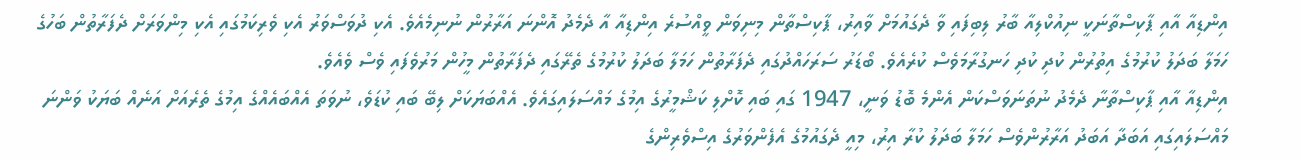އިންޑިއާ އާއި ޕާކިސްތާނަކީ ނިއުކްލިއާ ބާރު ލިބިފައި ވާ ދެގައުމަށް ވާއިރު، ޕާކިސްތާން މިނިވަން ވީއްސުރެ އިންޑިއާ އާ ދެމެދު އޮންނަ އަރާރުން ނުނިމެއެވެ. އެކި ދުވަސްވަރު އެކި ވެރިކަމުގައި އެކި މިންވަރަށް ދެފަރާތުން ބަހުގެ ހަމަލާ ބަދަލު ކުރުމުގެ އިތުރުން ކުދި ކުދި ހަނގުރާމަވެސް ކުރެއެވެ. ބޯޑަރު ސަރަހައްދުގައި ދެފަރާތުން ހަމަލާ ބަދަލު ކުރުމުގެ ތެރޭގައި ދެފަރާތުން މީހުން މަރުވެފައި ވެސް ވެއެވެ.
އިންޑިއާ އާއި ޕާކިސްތާނާ ދެމެދު ނުތަނަވަސްކަން އެންމެ ބޮޑު ވަނީ، 1947 ގައި ބައި ކޮށްލި ކަޝްމީރުގެ އިމުގެ މައްސަލައިގައެވެ. އެއްބަޔަކަށް ލިބޭ ބައި ކުޑަވެ، ނުވަތަ އެއްބައެއްގެ އިމުގެ ތެރެއަށް އަނެއް ބަޔަކު ވަންނަ މައްސަލައިގައި އަބަދާ އަބަދު އަރާރުންވެސް ހަމަލާ ބަދަލު ކުރާ އިރު، މިއީ ދެގައުމުގެ އެފެންވަރުގެ އިސްވެރިންގެ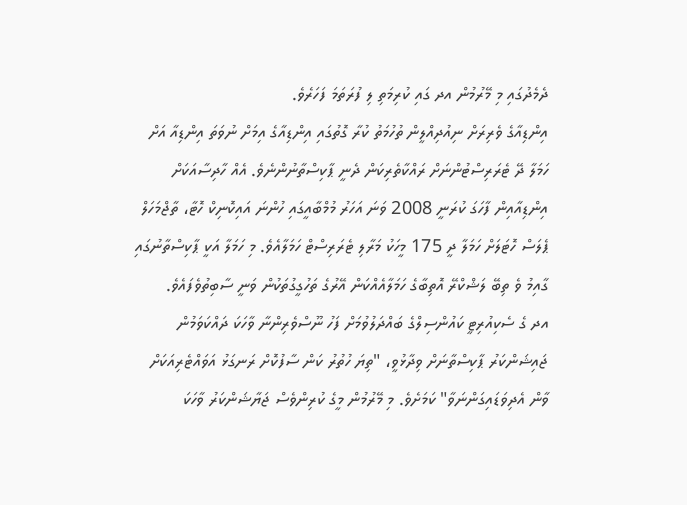ދެމެދުގައި މި މޭރުމުން އދ ގައި ކުރިމަތި ލި ފުރަތަމަ ފަހަރެވެ.
އިންޑިއާގެ ވެރިރަށް ނިއުދިއްލީން ތުހުމަތު ކުރާ ގޮތުގައި އިންޑިއާގެ އިމަށް ނުވަތަ އިންޑިއާ އަށް ހަމަލާ ދޭ ޓެރަރިސްޓުންނަށް ރައްކާތެރިކަން ދެނީ ޕާކިސްތާނުންނެވެ. އެއް ހާދިސާއަކަށް އިންޑިއާއިން ފާހަގަ ކުރަނީ 2008 ވަނަ އަހަރު މުމްބާއީގައި ހުންނަ އައިކޮނިކް ހޮޓާ، ތާޖްމަހަލް ޕެލަސް ހޮޓަލަށް ހަމަލާ ދީ 175 މީހަކު މަރާލި ޓެރަރިސްޓް ހަމަލާއެވެ. މި ހަމަލާ އަކީ ޕާކިސްތާނުގައި ގާއިމު ވެ ތިބޭ ލަޝްކްރޭ އޮތިބާގެ ހަމަލާއެއްކަން އޭރުގެ ތަހުގީގުތަކުން ވަނީ ސާބިތުވެފައެވެ.
އދ ގެ ސެކިއުރިޓީ ކައުންސިލްގެ ބައްދަލުވުމަށް ފަހު ނޫސްވެރިންނާ ވާހަކަ ދައްކަވަމުން ޖައިޝަންކަރު ޕާކިސްތާނަށް ވިދާޅުވީ، "ތިޔަ ހުތުރު ކަން ސާފުކޮށް ރަނގަޅު އަވައްޓެރިއަކަށް ވާން އެދިވަޑައިގަންނަވާ" ކަމަށެވެ. މި މޭރުމުން މީގެ ކުރިންވެސް ޖަޔާޝަންކަރު ވާހަކަ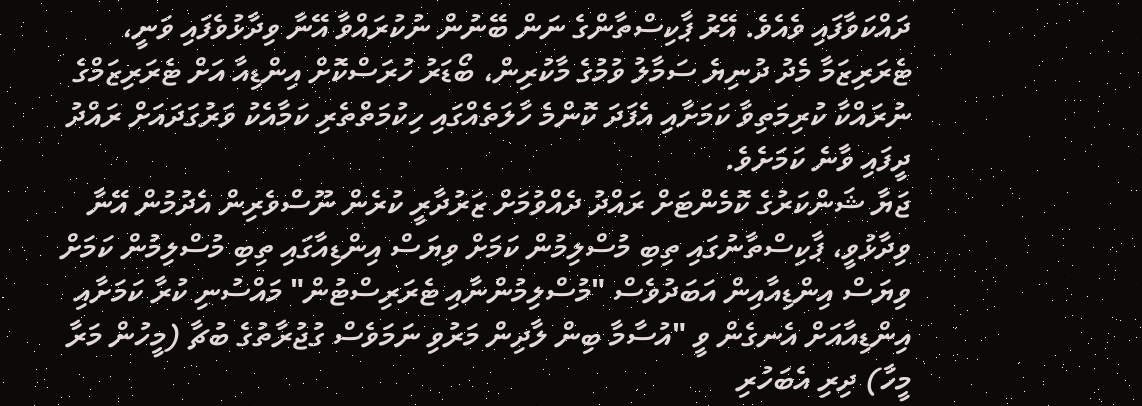ދައްކަވާފައި ވެއެވެ. އޭރު ޕާކިސްތާންގެ ނަން ބޭނުން ނުކުރައްވާ އޭނާ ވިދާޅުވެފައި ވަނީ، ޓެރަރިޒަމާ މެދު ދުނިޔެ ސަމާލު ވުމުގެ މާކުރިން، ބޯޑަރު ހުރަސްކޮށް އިންޑިއާ އަށް ޓެރަރިޒަމްގެ ނުރައްކާ ކުރިމަތިވާ ކަމަށާއި އެފަދަ ކޮންމެ ހާލަތެއްގައި ހިކުމަތްތެރި ކަމާއެކު ވަރުގަދައަށް ރައްދު ދީފައި ވާނެ ކަމަށެވެ.
ޖަޔާ ޝަންކަރުގެ ކޮމެންޓަށް ރައްދު ދެއްވުމަށް ޒަރުދާރީ ކުރެން ނޫސްވެރިން އެދުމުން އޭނާ ވިދާޅުވީ، ޕާކިސްތާނުގައި ތިބި މުސްލިމުން ކަމަށް ވިޔަސް އިންޑިއާގައި ތިބި މުސްލިމުން ކަމަށް ވިޔަސް އިންޑިއާއިން އަބަދުވެސް "މުސްލިމުންނާއި ޓެރަރިސްޓުން" މައްސުނި ކުރާ ކަމަށާއި އިންޑިއާއަށް އެނގެން ވީ "އުސާމާ ބިން ލާދިން މަރުވި ނަމަވެސް ގުޖުރާތުގެ ބުޗާ (މީހުން މަރާ މީހާ) ދިރި އެބަހުރި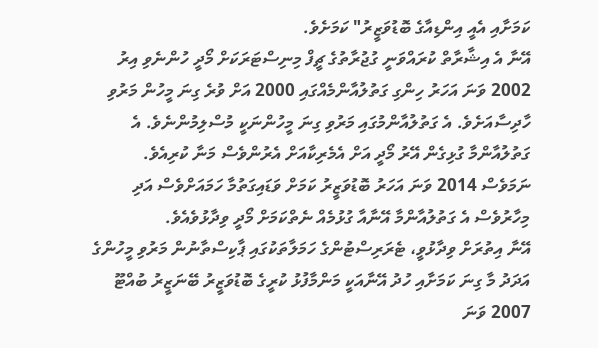ކަމަށާއި އެއީ އިންޑިއާގެ ބޮޑުވަޒީރު" ކަމަށެވެ.
އޭނާ އެ އިޝާރާތް ކުރައްވަނީ ގުޖުރާތުގެ ޗީފް މިނިސްޓަރަކަށް މޯދީ ހުންނެވި އިރު 2002 ވަނަ އަހަރު ހިންގި ގަތުލުއާންމެއްގައި 2000 އަށް ވުރެ ގިނަ މީހުން މަރުވި ހާދިސާއަށެވެ. އެ ގަތުލުއާންމުގައި މަރުވި ގިނަ މީހުންނަކީ މުސްލިމުންނެވެ. އެ ގަތުލުއާންމާ ގުޅިގެން އޭރު މޯދީ އަށް އެމެރިކާއަށް އެރުންވެސް މަނާ ކުރިއެވެ. ނަމަވެސް 2014 ވަނަ އަހަރު ބޮޑުވަޒީރު ކަމަށް ވަޑައިގަތުމާ ހަމައަށްވެސް އަދި މިހާރުވެސް އެ ގަތުލުއާންމާ އޭނާއާ ގުޅުމެއް ނެތްކަމަށް މޯދީ ވިދާޅުވެއެވެ.
އޭނާ އިތުރަށް ވިދާޅުވީ، ޓެރަރިސްޓުންގެ ހަމަލާތަކުގައި ޕާކިސްތާނުން މަރުވި މީހުންގެ އަދަދު މާ ގިނަ ކަމަށާއި ހުދު އޭނާއަކީ މަންމާފުޅު ކުރީގެ ބޮޑުވަޒީރު ބޭނަޒީރު ބުއްޓޫ 2007 ވަނަ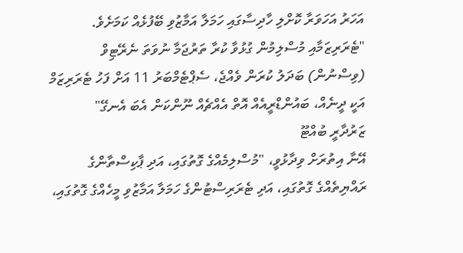އަހަރު އަހަވަރާ ކޮށްލި ހާދިސާގައި ހަމަލާ އަމާޒުވި ބޭފުޅެއް ކަމަށެވެ.
"ޓެރަރިޒަމާއި މުސްލިމުން ގުޅުވާ ކުރާ ތަރުޖަމާ ނުވަތަ ނެރޭޓިވް (ވިސްނުން) ބަދަލު ކުރަން ވެއްޖެ، ސެޕްޓެމްބަރު 11 އަށް ފަހު ޓެރަރިޒަމް އަކީ ދީނެއް، ބައުންޑްރީއެއް އޮތް އެއްޗެއް ނޫންކަން އެބަ އެނގޭ"
ޒަރުދާރީ ބުއްޓޫ
އޭނާ އިތުރަށް ވިދާޅުވީ، "މުސްލިމެއްގެ ގޮތުގައި، އަދި ޕާކިސްތާންގެ ރައްޔިތެއްގެ ގޮތުގައި، އަދި ޓެރަރިސްޓުންގެ ހަމަލާ އަމާޒުވި މީހެއްގެ ގޮތުގައި،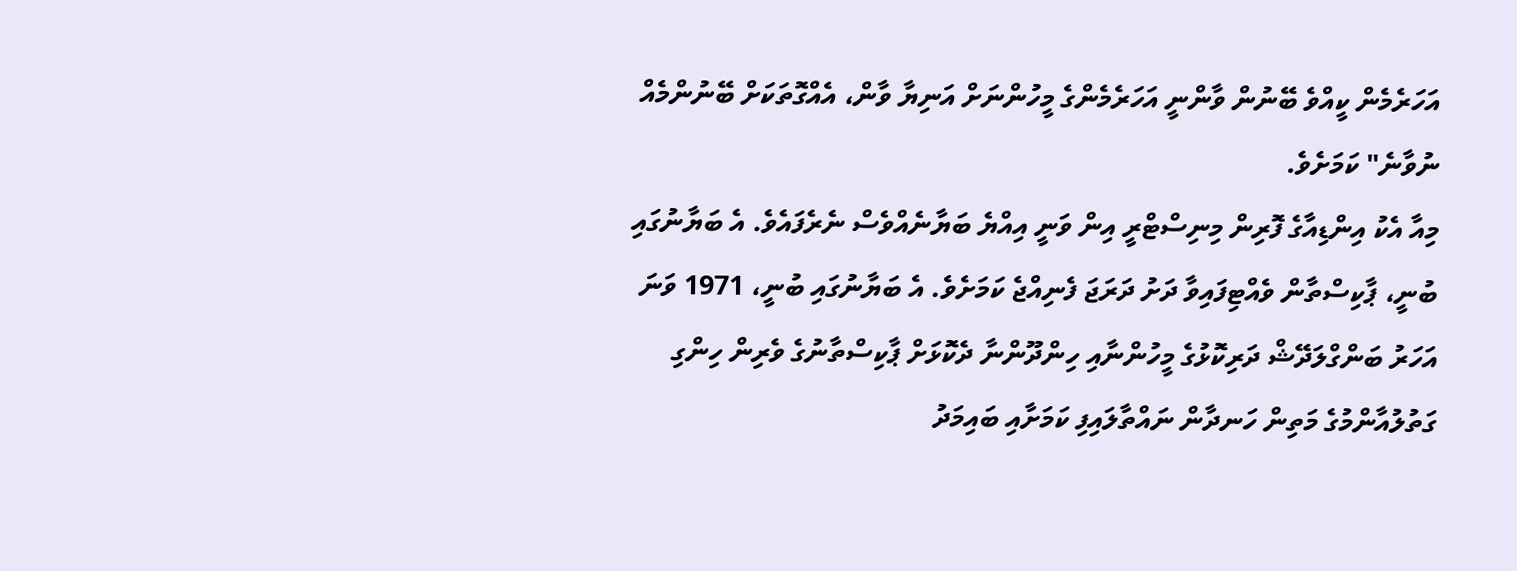އަހަރެމެން ކީއްވެ ބޭނުން ވާންނީ އަހަރެމެންގެ މީހުންނަށް އަނިޔާ ވާން، އެއްގޮތަކަށް ބޭނުންމެއް ނުވާނެ" ކަމަށެވެ.
މިއާ އެކު އިންޑިއާގެ ފޮރިން މިނިސްޓްރީ އިން ވަނީ އިއްޔެ ބަޔާނެއްވެސް ނެރެފައެވެ. އެ ބަޔާނުގައި ބުނީ، ޕާކިސްތާން ވެއްޓިފައިވާ ދަށު ދަރަޖަ ފެނިއްޖެ ކަމަށެވެ. އެ ބަޔާނުގައި ބުނީ، 1971 ވަނަ އަހަރު ބަންގްލަދޭޝް ދަރިކޮޅުގެ މީހުންނާއި ހިންދޫންނާ ދެކޮޅަށް ޕާކިސްތާނުގެ ވެރިން ހިންގި ގަތުލުއާންމުގެ މަތިން ހަނދާން ނައްތާލައިފި ކަމަށާއި ބައިމަދު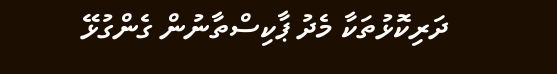ދަރިކޮޅުތަކާ މެދު ޕާކިސްތާނުން ގެންގުޅޭ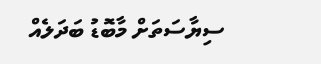ސިޔާސަތަށް މާބޮޑު ބަދަލެއް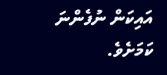އައިކަން ނުފެންނަ ކަމަށެވެ.